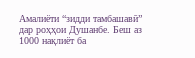Амалиёти “зидди тамбашавӣ” дар роҳҳои Душанбе. Беш аз 1000 нақлиёт ба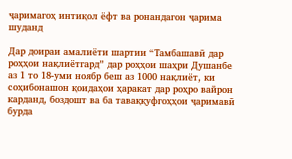ҷаримагоҳ интиқол ёфт ва ронандагон ҷарима шуданд

Дар доираи амалиёти шартии “Тамбашавӣ дар роҳҳои нақлиётгард” дар роҳҳои шаҳри Душанбе аз 1 то 18-уми ноябр беш аз 1000 нақлиёт, ки соҳибонашон қоидаҳои ҳаракат дар роҳро вайрон карданд, боздошт ва ба таваққуфгоҳҳои ҷаримавӣ бурда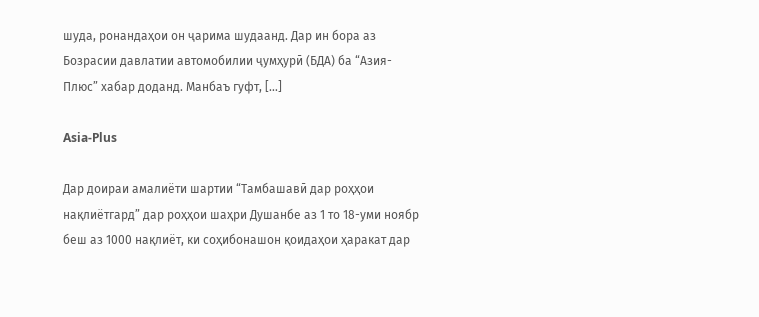шуда, ронандаҳои он ҷарима шудаанд. Дар ин бора аз Бозрасии давлатии автомобилии ҷумҳурӣ (БДА) ба “Азия-Плюс” хабар доданд. Манбаъ гуфт, […]

Asia-Plus

Дар доираи амалиёти шартии “Тамбашавӣ дар роҳҳои нақлиётгард” дар роҳҳои шаҳри Душанбе аз 1 то 18-уми ноябр беш аз 1000 нақлиёт, ки соҳибонашон қоидаҳои ҳаракат дар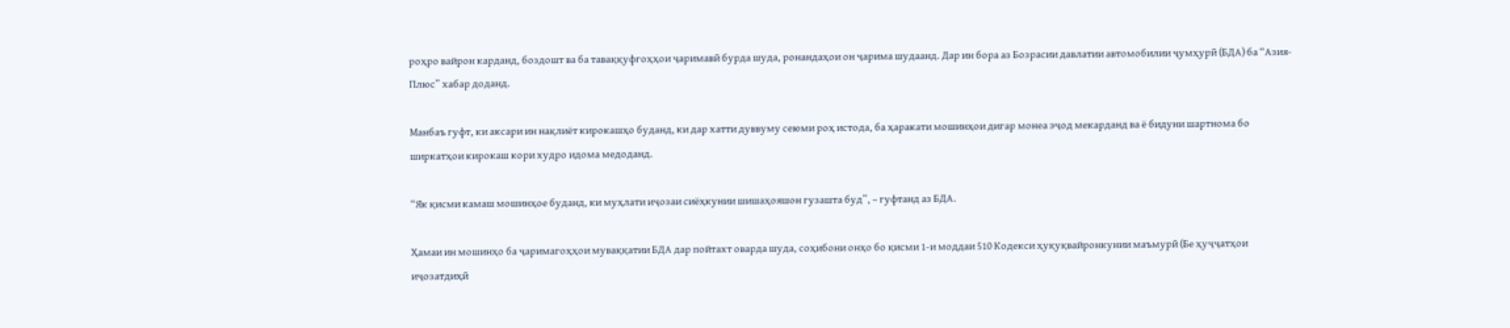роҳро вайрон карданд, боздошт ва ба таваққуфгоҳҳои ҷаримавӣ бурда шуда, ронандаҳои он ҷарима шудаанд. Дар ин бора аз Бозрасии давлатии автомобилии ҷумҳурӣ (БДА) ба “Азия-Плюс” хабар доданд.

Манбаъ гуфт, ки аксари ин нақлиёт кирокашҳо буданд, ки дар хатти дуввуму сеюми роҳ истода, ба ҳаракати мошинҳои дигар монеа эҷод мекарданд ва ё бидуни шартнома бо ширкатҳои кирокаш кори худро идома медоданд.

“Як қисми камаш мошинҳое буданд, ки муҳлати иҷозаи сиёҳкунии шишаҳояшон гузашта буд”, – гуфтанд аз БДА.

Ҳамаи ин мошинҳо ба ҷаримагоҳҳои муваққатии БДА дар пойтахт оварда шуда, соҳибони онҳо бо қисми 1-и моддаи 510 Кодекси ҳуқуқвайронкунии маъмурӣ (Бе ҳуҷҷатҳои иҷозатдиҳӣ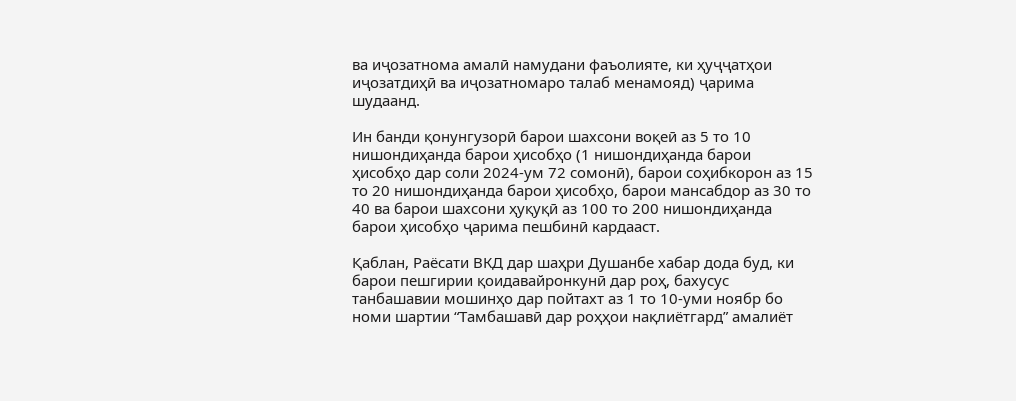ва иҷозатнома амалӣ намудани фаъолияте, ки ҳуҷҷатҳои иҷозатдиҳӣ ва иҷозатномаро талаб менамояд) ҷарима шудаанд.

Ин банди қонунгузорӣ барои шахсони воқеӣ аз 5 то 10 нишондиҳанда барои ҳисобҳо (1 нишондиҳанда барои ҳисобҳо дар соли 2024-ум 72 сомонӣ), барои соҳибкорон аз 15 то 20 нишондиҳанда барои ҳисобҳо, барои мансабдор аз 30 то 40 ва барои шахсони ҳуқуқӣ аз 100 то 200 нишондиҳанда барои ҳисобҳо ҷарима пешбинӣ кардааст.

Қаблан, Раёсати ВКД дар шаҳри Душанбе хабар дода буд, ки барои пешгирии қоидавайронкунӣ дар роҳ, бахусус танбашавии мошинҳо дар пойтахт аз 1 то 10-уми ноябр бо номи шартии “Тамбашавӣ дар роҳҳои нақлиётгард” амалиёт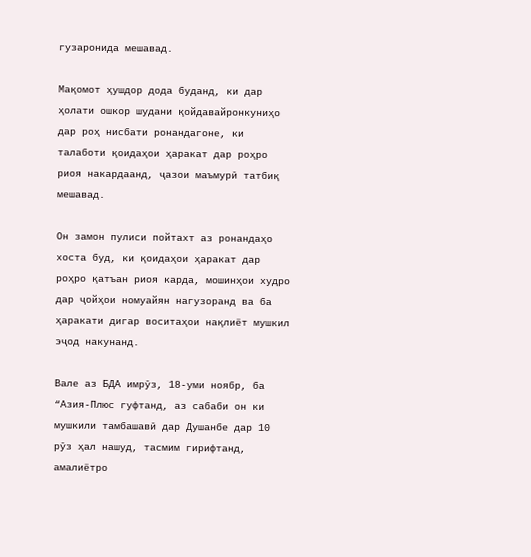гузаронида мешавад.

Мақомот ҳушдор дода буданд, ки дар ҳолати ошкор шудани қойдавайронкуниҳо дар роҳ нисбати ронандагоне, ки талаботи қоидаҳои ҳаракат дар роҳро риоя накардаанд, ҷазои маъмурӣ татбиқ мешавад.

Он замон пулиси пойтахт аз ронандаҳо хоста буд, ки қоидаҳои ҳаракат дар роҳро қатъан риоя карда, мошинҳои худро дар ҷойҳои номуайян нагузоранд ва ба ҳаракати дигар воситаҳои нақлиёт мушкил эҷод накунанд.

Вале аз БДА имрӯз, 18-уми ноябр, ба “Азия-Плюс гуфтанд, аз сабаби он ки мушкили тамбашавӣ дар Душанбе дар 10 рӯз ҳал нашуд, тасмим гирифтанд, амалиётро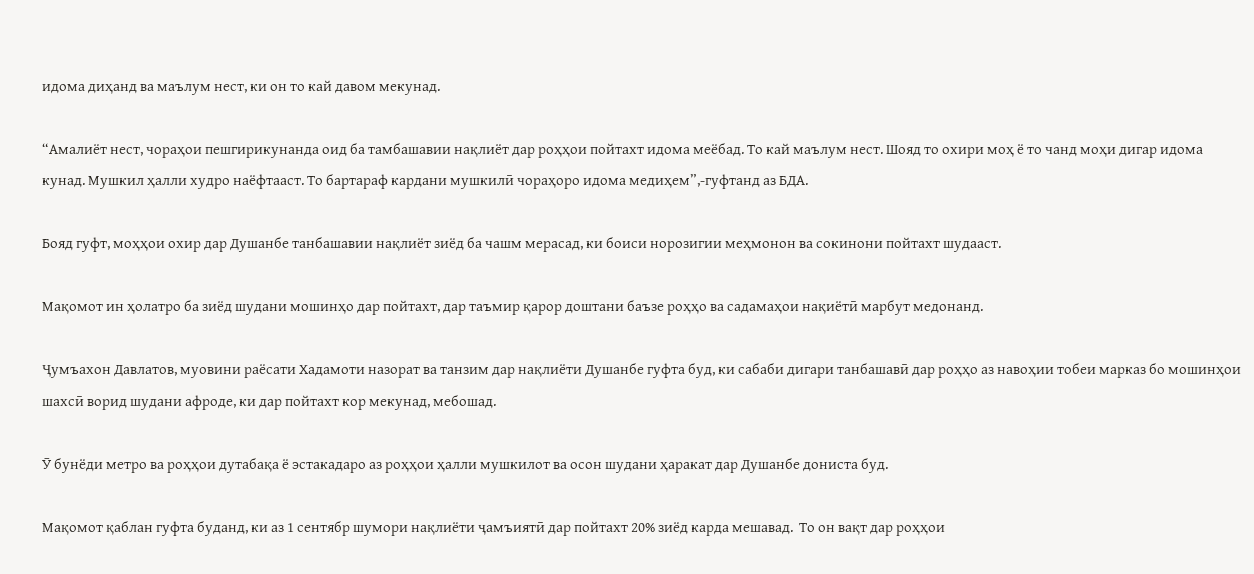идома диҳанд ва маълум нест, ки он то кай давом мекунад.

“Амалиёт нест, чораҳои пешгирикунанда оид ба тамбашавии нақлиёт дар роҳҳои пойтахт идома меёбад. То кай маълум нест. Шояд то охири моҳ ё то чанд моҳи дигар идома кунад. Мушкил ҳалли худро наёфтааст. То бартараф кардани мушкилӣ чораҳоро идома медиҳем”,-гуфтанд аз БДА.

Бояд гуфт, моҳҳои охир дар Душанбе танбашавии нақлиёт зиёд ба чашм мерасад, ки боиси норозигии меҳмонон ва сокинони пойтахт шудааст.

Мақомот ин ҳолатро ба зиёд шудани мошинҳо дар пойтахт, дар таъмир қарор доштани баъзе роҳҳо ва садамаҳои нақиётӣ марбут медонанд.

Ҷумъахон Давлатов, муовини раёсати Хадамоти назорат ва танзим дар нақлиёти Душанбе гуфта буд, ки сабаби дигари танбашавӣ дар роҳҳо аз навоҳии тобеи марказ бо мошинҳои шахсӣ ворид шудани афроде, ки дар пойтахт кор мекунад, мебошад.

Ӯ бунёди метро ва роҳҳои дутабақа ё эстакадаро аз роҳҳои ҳалли мушкилот ва осон шудани ҳаракат дар Душанбе дониста буд.

Мақомот қаблан гуфта буданд, ки аз 1 сентябр шумори нақлиёти ҷамъиятӣ дар пойтахт 20% зиёд карда мешавад.  То он вақт дар роҳҳои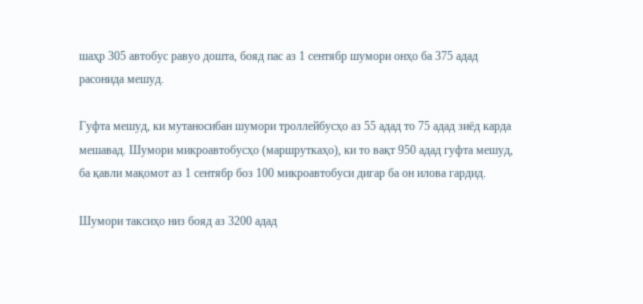шаҳр 305 автобус равуо дошта, бояд пас аз 1 сентябр шумори онҳо ба 375 адад расонида мешуд.

Гуфта мешуд, ки мутаносибан шумори троллейбусҳо аз 55 адад то 75 адад зиёд карда мешавад. Шумори микроавтобусҳо (маршруткаҳо), ки то вақт 950 адад гуфта мешуд, ба қавли мақомот аз 1 сентябр боз 100 микроавтобуси дигар ба он илова гардид.

Шумори таксиҳо низ бояд аз 3200 адад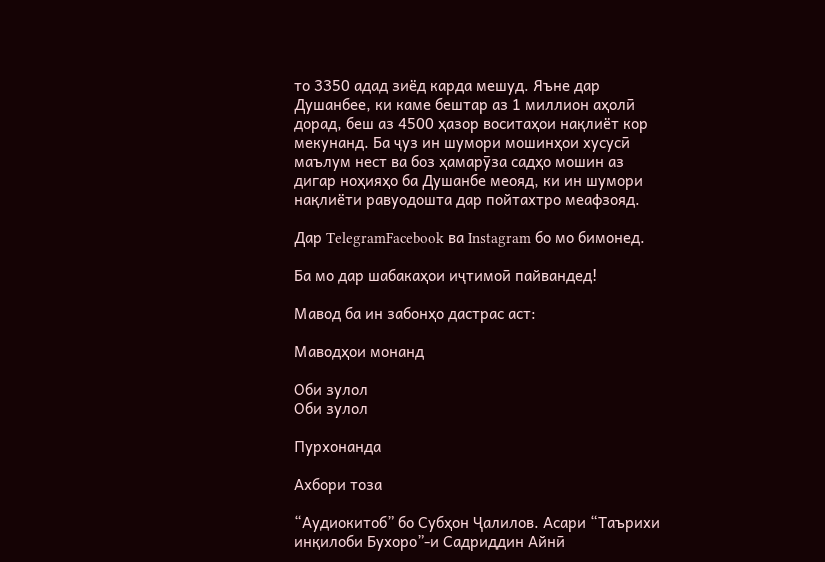то 3350 адад зиёд карда мешуд. Яъне дар Душанбее, ки каме бештар аз 1 миллион аҳолӣ дорад, беш аз 4500 ҳазор воситаҳои нақлиёт кор мекунанд. Ба ҷуз ин шумори мошинҳои хусусӣ маълум нест ва боз ҳамарӯза садҳо мошин аз дигар ноҳияҳо ба Душанбе меояд, ки ин шумори нақлиёти равуодошта дар пойтахтро меафзояд.

Дар TelegramFacebook ва Instagram бо мо бимонед.

Ба мо дар шабакаҳои иҷтимоӣ пайвандед!

Мавод ба ин забонҳо дастрас аст:

Маводҳои монанд

Оби зулол
Оби зулол

Пурхонанда

Ахбори тоза

“Аудиокитоб” бо Субҳон Ҷалилов. Асари “Таърихи инқилоби Бухоро”-и Садриддин Айнӣ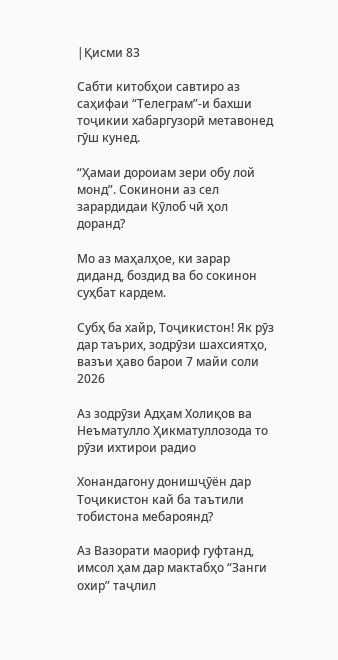|Қисми 83

Cабти китобҳои савтиро аз саҳифаи “Телеграм”-и бахши тоҷикии хабаргузорӣ метавонед гӯш кунед.

“Ҳамаи дороиам зери обу лой монд”. Сокинони аз сел зарардидаи Кӯлоб чӣ ҳол доранд?

Мо аз маҳалҳое, ки зарар диданд, боздид ва бо сокинон суҳбат кардем.

Субҳ ба хайр, Тоҷикистон! Як рӯз дар таърих, зодрӯзи шахсиятҳо, вазъи ҳаво барои 7 майи соли 2026

Аз зодрӯзи Адҳам Холиқов ва Неъматулло Ҳикматуллозода то рӯзи ихтирои радио

Хонандагону донишҷӯён дар Тоҷикистон кай ба таътили тобистона мебароянд?

Аз Вазорати маориф гуфтанд, имсол ҳам дар мактабҳо “Занги охир” таҷлил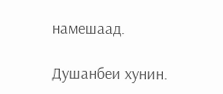намешаад.

Душанбеи хунин.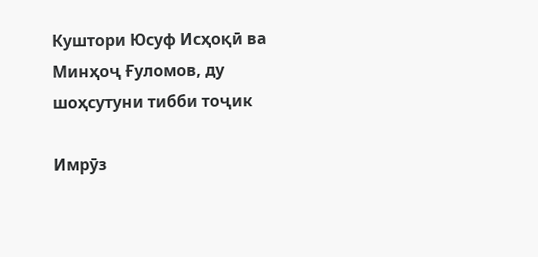Куштори Юсуф Исҳоқӣ ва Минҳоҷ Ғуломов, ду шоҳсутуни тибби тоҷик

Имрӯз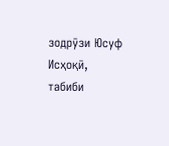зодрӯзи Юсуф Исҳоқӣ, табиби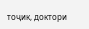тоҷик, доктори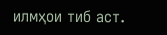илмҳои тиб аст.